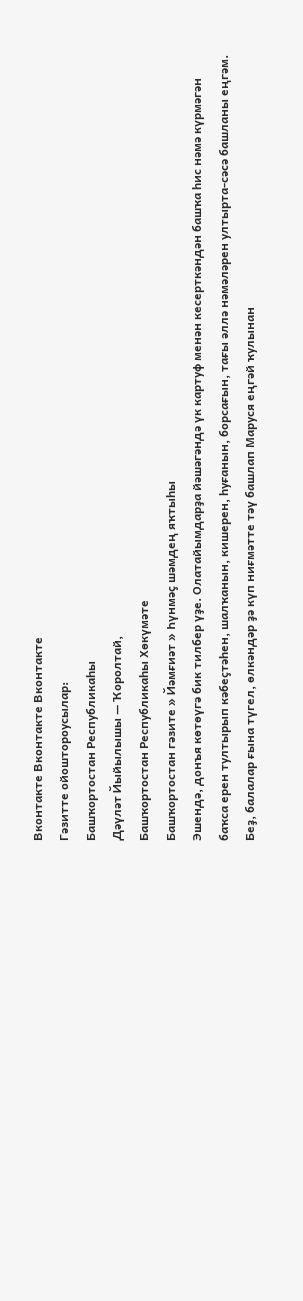Вконтакте Вконтакте Вконтакте
Гәзитте ойоштороусылар:
Башҡортостан Республикаһы
Дәүләт Йыйылышы — Ҡоролтай,
Башҡортостан Республикаһы Хөкүмәте
Башҡортостан гәзите » Йәмғиәт » Һүнмәҫ шәмдең яҡтыһы
Эшендә, донъя көтөүгә бик тилбер үҙе. Олатайымдарҙа йәшәгәндә үк картуф менән кесерткәндән башҡа һис нәмә күрмәгән баҡса ерен тултырып кәбеҫтәһен, шалҡанын, кишерен, һуғанын, борсағын, тағы әллә нәмәләрен ултырта-сәсә башланы еңгәм. Беҙ, балалар ғына түгел, өлкәндәр ҙә күп ниғмәтте тәү башлап Маруся еңгәй ҡулынан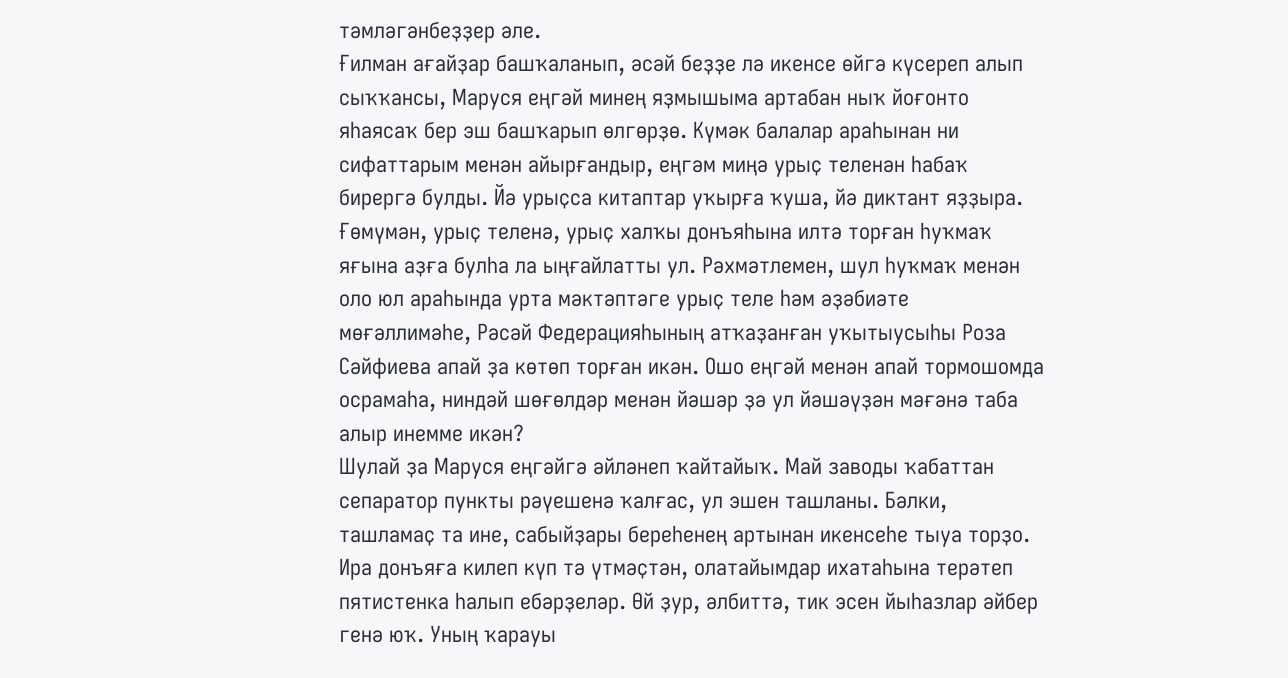тәмләгәнбеҙҙер әле.
Ғилман ағайҙар башҡаланып, әсәй беҙҙе лә икенсе өйгә күсереп алып сыҡҡансы, Маруся еңгәй минең яҙмышыма артабан ныҡ йоғонто яһаясаҡ бер эш башҡарып өлгөрҙө. Күмәк балалар араһынан ни сифаттарым менән айырғандыр, еңгәм миңә урыҫ теленән һабаҡ бирергә булды. Йә урыҫса китаптар уҡырға ҡуша, йә диктант яҙҙыра. Ғөмүмән, урыҫ теленә, урыҫ халҡы донъяһына илтә торған һуҡмаҡ яғына аҙға булһа ла ыңғайлатты ул. Рәхмәтлемен, шул һуҡмаҡ менән оло юл араһында урта мәктәптәге урыҫ теле һәм әҙәбиәте мөғәллимәһе, Рәсәй Федерацияһының атҡаҙанған уҡытыусыһы Роза Сәйфиева апай ҙа көтөп торған икән. Ошо еңгәй менән апай тормошомда осрамаһа, ниндәй шөғөлдәр менән йәшәр ҙә ул йәшәүҙән мәғәнә таба алыр инемме икән?
Шулай ҙа Маруся еңгәйгә әйләнеп ҡайтайыҡ. Май заводы ҡабаттан сепаратор пункты рәүешенә ҡалғас, ул эшен ташланы. Бәлки, ташламаҫ та ине, сабыйҙары береһенең артынан икенсеһе тыуа торҙо. Ира донъяға килеп күп тә үтмәҫтән, олатайымдар ихатаһына терәтеп пятистенка һалып ебәрҙеләр. Өй ҙур, әлбиттә, тик эсен йыһазлар әйбер генә юҡ. Уның ҡарауы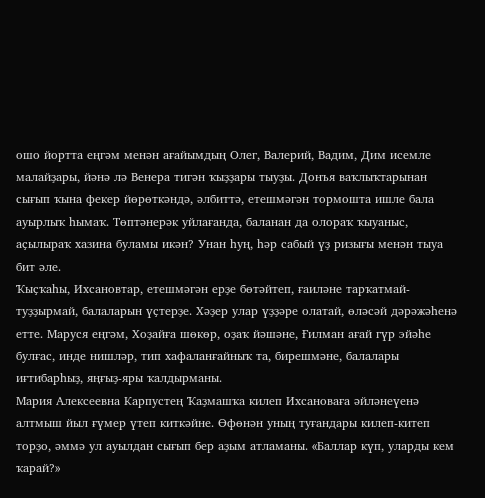ошо йортта еңгәм менән ағайымдың Олег, Валерий, Вадим, Дим исемле малайҙары, йәнә лә Венера тигән ҡыҙҙары тыуҙы. Донъя ваҡлыҡтарынан сығып ҡына фекер йөрөткәндә, әлбиттә, етешмәгән тормошта ишле бала ауырлыҡ һымаҡ. Төптәнерәк уйлағанда, баланан да олораҡ ҡыуаныс, аҫылыраҡ хазина буламы икән? Унан һуң, һәр сабый үҙ ризығы менән тыуа бит әле.
Ҡыҫҡаһы, Ихсановтар, етешмәгән ерҙе бөтәйтеп, ғаиләне тарҡатмай- туҙҙырмай, балаларын үҫтерҙе. Хәҙер улар үҙҙәре олатай, өләсәй дәрәжәһенә етте. Маруся еңгәм, Хоҙайға шөкөр, оҙаҡ йәшәне, Ғилман ағай гүр эйәһе булғас, инде нишләр, тип хафаланғайныҡ та, бирешмәне, балалары иғтибарһыҙ, яңғыҙ-яры ҡалдырманы.
Мария Алексеевна Карпустең Ҡаҙмашҡа килеп Ихсановаға әйләнеүенә алтмыш йыл ғүмер үтеп киткәйне. Өфөнән уның туғандары килеп-китеп торҙо, әммә ул ауылдан сығып бер аҙым атламаны. «Баллар күп, уларды кем ҡарай?»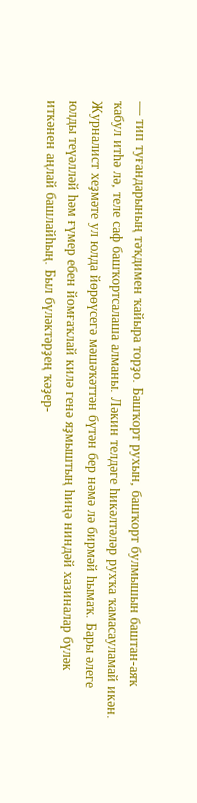— тип туғандарының тәҡдимен ҡайыра торҙо. Башҡорт рухын, башҡорт булмышын баштан-аяҡ ҡабул итһә лә, теле саф башҡортсалаша алманы. Ләкин телдәге һикәлтәләр рухҡа ҡамасауламай икән.
Журналист хеҙмәте ул юлда йөрөүсегә мәшәҡәттән бүтән бер нәмә лә бирмәй һымаҡ. Бары әлеге юлды теүәлләй һәм ғүмер ебен йомғаҡлай килә генә яҙмыштың һиңә ниндәй хазиналар бүләк иткәнен аңлай башлайһың. Был бүләктәрҙең ҡәҙер-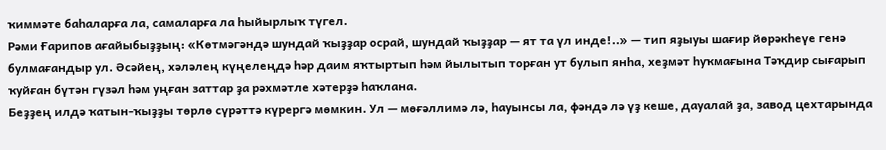ҡиммәте баһаларға ла, самаларға ла һыйырлыҡ түгел.
Рәми Ғарипов ағайыбыҙҙың: «Көтмәгәндә шундай ҡыҙҙар осрай, шундай ҡыҙҙар — ят та үл инде!..» — тип яҙыуы шағир йөрәкһеүе генә булмағандыр ул. Әсәйең, хәләлең күңелеңдә һәр даим яҡтыртып һәм йылытып торған ут булып янһа, хеҙмәт һуҡмағына Тәҡдир сығарып ҡуйған бүтән гүзәл һәм уңған заттар ҙа рәхмәтле хәтерҙә һаҡлана.
Беҙҙең илдә ҡатын-ҡыҙҙы төрлө сүрәттә күрергә мөмкин. Ул — мөғәллимә лә, һауынсы ла, фәндә лә үҙ кеше, дауалай ҙа, завод цехтарында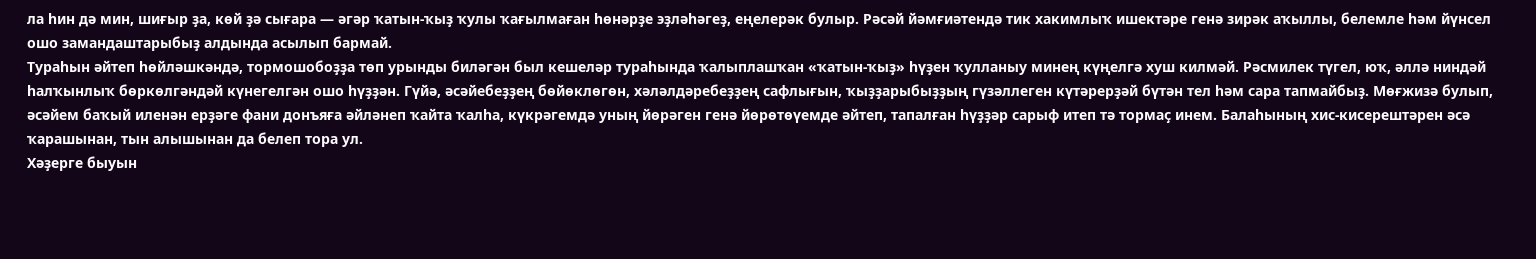ла һин дә мин, шиғыр ҙа, көй ҙә сығара — әгәр ҡатын-ҡыҙ ҡулы ҡағылмаған һөнәрҙе эҙләһәгеҙ, еңелерәк булыр. Рәсәй йәмғиәтендә тик хакимлыҡ ишектәре генә зирәк аҡыллы, белемле һәм йүнсел ошо замандаштарыбыҙ алдында асылып бармай.
Тураһын әйтеп һөйләшкәндә, тормошобоҙҙа төп урынды биләгән был кешеләр тураһында ҡалыплашҡан «ҡатын-ҡыҙ» һүҙен ҡулланыу минең күңелгә хуш килмәй. Рәсмилек түгел, юҡ, әллә ниндәй һалҡынлыҡ бөркөлгәндәй күнегелгән ошо һүҙҙән. Гүйә, әсәйебеҙҙең бөйөклөгөн, хәләлдәребеҙҙең сафлығын, ҡыҙҙарыбыҙҙың гүзәллеген күтәрерҙәй бүтән тел һәм сара тапмайбыҙ. Мөғжизә булып, әсәйем баҡый иленән ерҙәге фани донъяға әйләнеп ҡайта ҡалһа, күкрәгемдә уның йөрәген генә йөрөтөүемде әйтеп, тапалған һүҙҙәр сарыф итеп тә тормаҫ инем. Балаһының хис-кисерештәрен әсә ҡарашынан, тын алышынан да белеп тора ул.
Хәҙерге быуын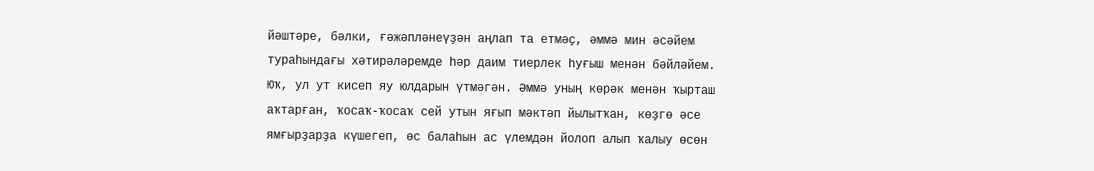йәштәре, бәлки, ғәжәпләнеүҙән аңлап та етмәҫ, әммә мин әсәйем тураһындағы хәтирәләремде һәр даим тиерлек һуғыш менән бәйләйем. Юҡ, ул ут кисеп яу юлдарын үтмәгән. Әммә уның көрәк менән ҡырташ аҡтарған, ҡосаҡ-ҡосаҡ сей утын яғып мәктәп йылытҡан, көҙгө әсе ямғырҙарҙа күшегеп, өс балаһын ас үлемдән йолоп алып ҡалыу өсөн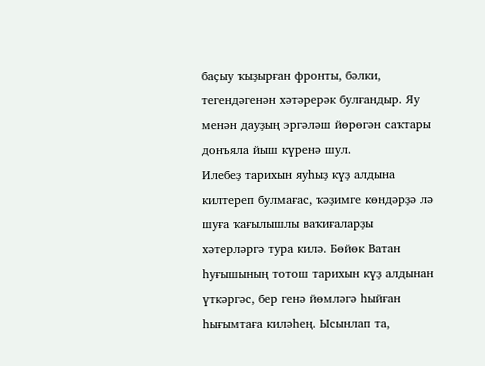баҫыу ҡыҙырған фронты, бәлки, тегендәгенән хәтәрерәк булғандыр. Яу менән дауҙың эргәләш йөрөгән саҡтары донъяла йыш күренә шул.
Илебеҙ тарихын яуһыҙ күҙ алдына килтереп булмағас, ҡәҙимге көндәрҙә лә шуға ҡағылышлы ваҡиғаларҙы хәтерләргә тура килә. Бөйөк Ватан һуғышының тотош тарихын күҙ алдынан үткәргәс, бер генә йөмләгә һыйған һығымтаға киләһең. Ысынлап та,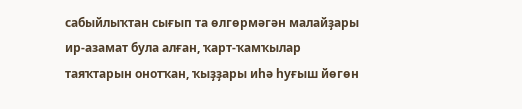сабыйлыҡтан сығып та өлгөрмәгән малайҙары ир-азамат була алған, ҡарт-ҡамҡылар таяҡтарын онотҡан, ҡыҙҙары иһә һуғыш йөгөн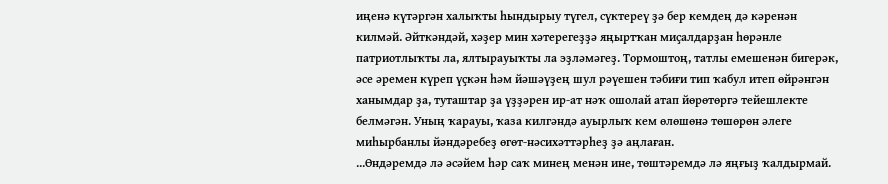иңенә күтәргән халыҡты һындырыу түгел, сүктереү ҙә бер кемдең дә кәренән килмәй. Әйткәндәй, хәҙер мин хәтерегеҙҙә яңыртҡан миҫалдарҙан һөрәнле патриотлыҡты ла, ялтырауыҡты ла эҙләмәгеҙ. Тормоштоң, татлы емешенән бигерәк, әсе әремен күреп үҫкән һәм йәшәүҙең шул рәүешен тәбиғи тип ҡабул итеп өйрәнгән ханымдар ҙа, туташтар ҙа үҙҙәрен ир-ат нәҡ ошолай атап йөрөтөргә тейешлекте белмәгән. Уның ҡарауы, ҡаза килгәндә ауырлыҡ кем өлөшөнә төшөрөн әлеге миһырбанлы йәндәребеҙ өгөт-нәсихәттәрһеҙ ҙә аңлаған.
...Өндәремдә лә әсәйем һәр саҡ минең менән ине, төштәремдә лә яңғыҙ ҡалдырмай.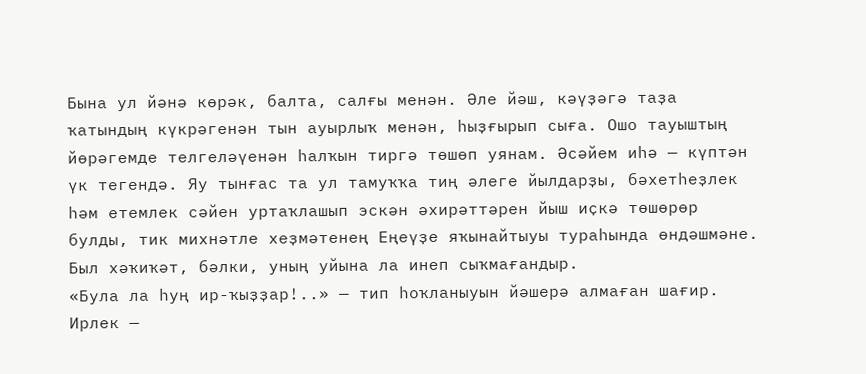Бына ул йәнә көрәк, балта, салғы менән. Әле йәш, кәүҙәгә таҙа ҡатындың күкрәгенән тын ауырлыҡ менән, һыҙғырып сыға. Ошо тауыштың йөрәгемде телгеләүенән һалҡын тиргә төшөп уянам. Әсәйем иһә — күптән үк тегендә. Яу тынғас та ул тамуҡҡа тиң әлеге йылдарҙы, бәхетһеҙлек һәм етемлек сәйен уртаҡлашып эскән әхирәттәрен йыш иҫкә төшөрөр булды, тик михнәтле хеҙмәтенең Еңеүҙе яҡынайтыуы тураһында өндәшмәне. Был хәҡиҡәт, бәлки, уның уйына ла инеп сыҡмағандыр.
«Була ла һуң ир-ҡыҙҙар!..» — тип һоҡланыуын йәшерә алмаған шағир. Ирлек —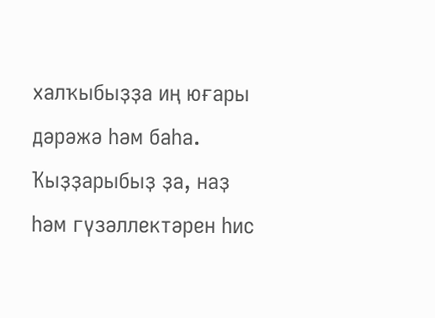халҡыбыҙҙа иң юғары дәрәжә һәм баһа. Ҡыҙҙарыбыҙ ҙа, наҙ һәм гүзәллектәрен һис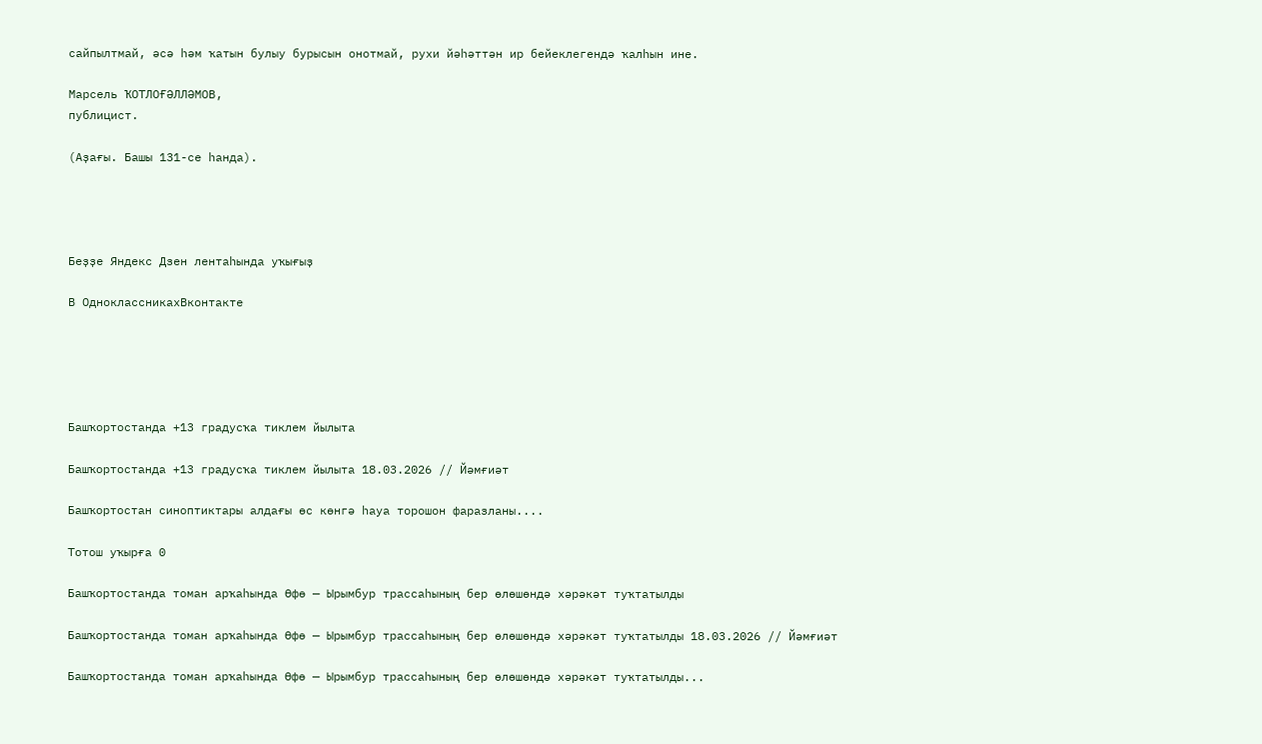сайпылтмай, әсә һәм ҡатын булыу бурысын онотмай, рухи йәһәттән ир бейеклегендә ҡалһын ине.

Марсель ҠОТЛОҒӘЛЛӘМОВ,
публицист.

(Аҙағы. Башы 131-се һанда).




Беҙҙе Яндекс Дзен лентаһында уҡығыҙ

В ОдноклассникахВконтакте





Башҡортостанда +13 градусҡа тиклем йылыта

Башҡортостанда +13 градусҡа тиклем йылыта 18.03.2026 // Йәмғиәт

Башҡортостан синоптиктары алдағы өс көнгә һауа торошон фаразланы....

Тотош уҡырға 0

Башҡортостанда томан арҡаһында Өфө — Ырымбур трассаһының бер өлөшөндә хәрәкәт туҡтатылды

Башҡортостанда томан арҡаһында Өфө — Ырымбур трассаһының бер өлөшөндә хәрәкәт туҡтатылды 18.03.2026 // Йәмғиәт

Башҡортостанда томан арҡаһында Өфө — Ырымбур трассаһының бер өлөшөндә хәрәкәт туҡтатылды...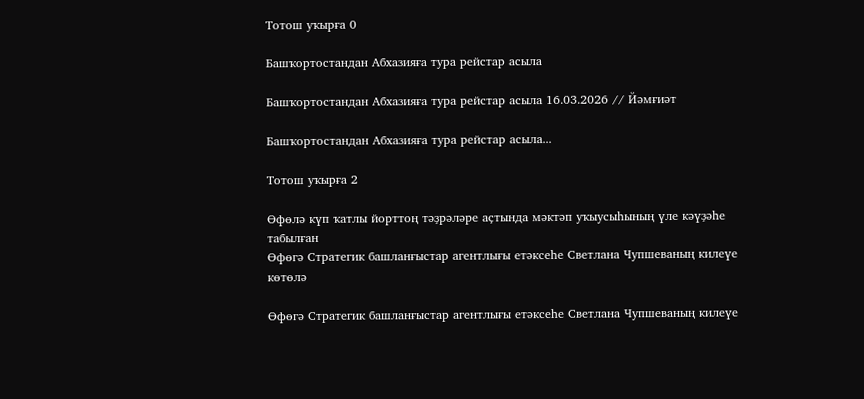Тотош уҡырға 0

Башҡортостандан Абхазияға тура рейстар асыла

Башҡортостандан Абхазияға тура рейстар асыла 16.03.2026 // Йәмғиәт

Башҡортостандан Абхазияға тура рейстар асыла...

Тотош уҡырға 2

Өфөлә күп ҡатлы йорттоң тәҙрәләре аҫтында мәктәп уҡыусыһының үле кәүҙәһе табылған
Өфөгә Стратегик башланғыстар агентлығы етәксеһе Светлана Чупшеваның килеүе көтөлә

Өфөгә Стратегик башланғыстар агентлығы етәксеһе Светлана Чупшеваның килеүе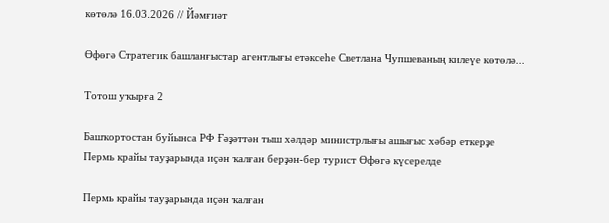көтөлә 16.03.2026 // Йәмғиәт

Өфөгә Стратегик башланғыстар агентлығы етәксеһе Светлана Чупшеваның килеүе көтөлә...

Тотош уҡырға 2

Башҡортостан буйынса РФ Ғәҙәттән тыш хәлдәр министрлығы ашығыс хәбәр еткерҙе
Пермь крайы тауҙарында иҫән ҡалған берҙән-бер турист Өфөгә күсерелде

Пермь крайы тауҙарында иҫән ҡалған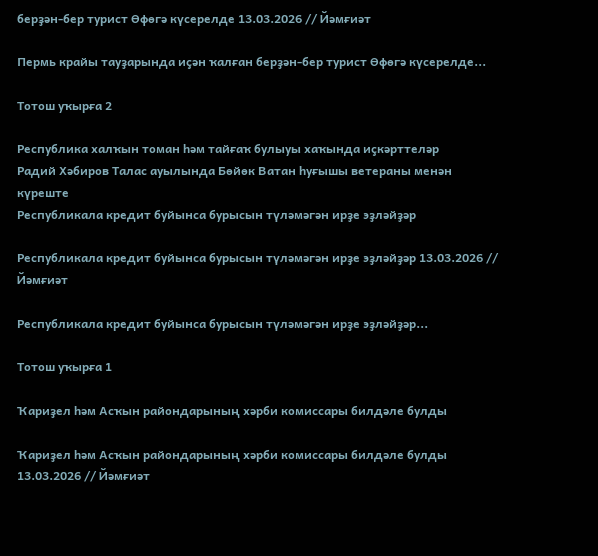берҙән-бер турист Өфөгә күсерелде 13.03.2026 // Йәмғиәт

Пермь крайы тауҙарында иҫән ҡалған берҙән-бер турист Өфөгә күсерелде...

Тотош уҡырға 2

Республика халҡын томан һәм тайғаҡ булыуы хаҡында иҫкәрттеләр
Радий Хәбиров Талас ауылында Бөйөк Ватан һуғышы ветераны менән күреште
Республикала кредит буйынса бурысын түләмәгән ирҙе эҙләйҙәр

Республикала кредит буйынса бурысын түләмәгән ирҙе эҙләйҙәр 13.03.2026 // Йәмғиәт

Республикала кредит буйынса бурысын түләмәгән ирҙе эҙләйҙәр...

Тотош уҡырға 1

Ҡариҙел һәм Асҡын райондарының хәрби комиссары билдәле булды

Ҡариҙел һәм Асҡын райондарының хәрби комиссары билдәле булды 13.03.2026 // Йәмғиәт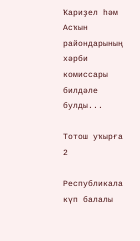Ҡариҙел һәм Асҡын райондарының хәрби комиссары билдәле булды...

Тотош уҡырға 2

Республикала күп балалы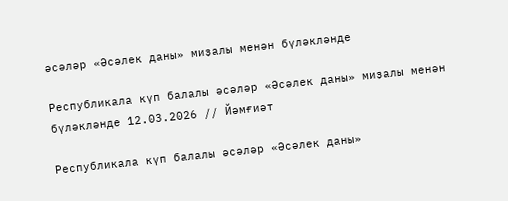әсәләр «Әсәлек даны» миҙалы менән бүләкләнде

Республикала күп балалы әсәләр «Әсәлек даны» миҙалы менән бүләкләнде 12.03.2026 // Йәмғиәт

Республикала күп балалы әсәләр «Әсәлек даны»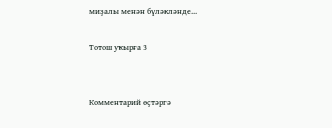миҙалы менән бүләкләнде...

Тотош уҡырға 3


Комментарий өҫтәргә